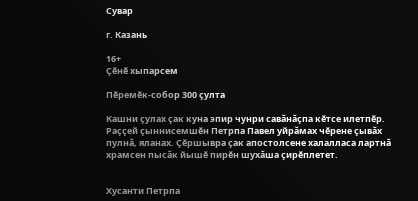Сувар

г. Казань

16+
Çӗнӗ хыпарсем

Пӗремӗк-собор 300 çулта

Кашни çулах çак куна эпир чунри савăнăçпа кӗтсе илетпӗр. Раççей çыннисемшӗн Петрпа Павел уйрăмах чӗрене çывăх пулнă, яланах. Çӗршывра çак апостолсене халалласа лартнă храмсен пысăк йышӗ пирӗн шухăша çирӗплетет.


Хусанти Петрпа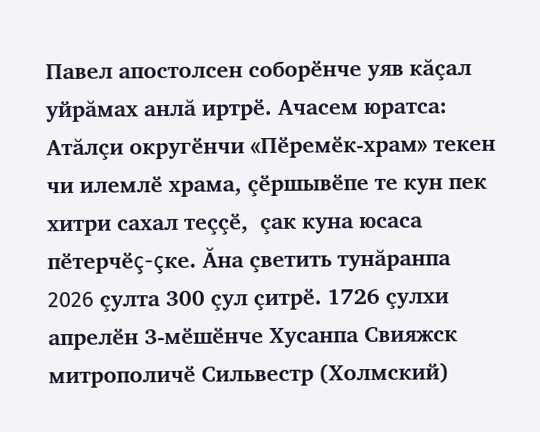Павел апостолсен соборӗнче уяв кăçал уйрăмах анлă иртрӗ. Ачасем юратса: Атăлçи округӗнчи «Пӗремӗк-храм» текен чи илемлӗ храма, çӗршывӗпе те кун пек хитри сахал теççӗ,  çак куна юсаса пӗтерчӗç-çке. Ăна çветить тунăранпа 2026 çулта 300 çул çитрӗ. 1726 çулхи апрелӗн 3-мӗшӗнче Хусанпа Свияжск митрополичӗ Сильвестр (Холмский)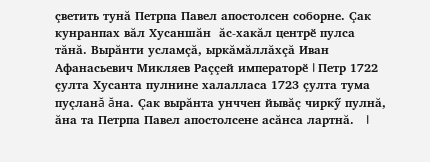çветить тунă Петрпа Павел апостолсен соборне. Çак кунранпах вăл Хусаншăн  ăс-хакăл центрӗ пулса тăнă. Вырăнти усламçă, ыркăмăллăхçă Иван Афанасьевич Микляев Раççей императорӗ I Петр 1722 çулта Хусанта пулнине халалласа 1723 çулта тума пуçланă ăна. Çак вырăнта унччен йывăç чиркӳ пулнă, ăна та Петрпа Павел апостолсене асăнса лартнă.   I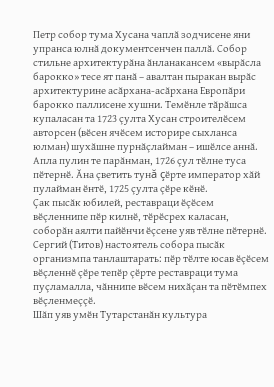Петр собор тума Хусана чаплă зодчисене яни упранса юлнă документсенчен паллă. Собор стильне архитектурăна ăнланакансем «вырăсла барокко» тесе ят панă – авалтан пыракан вырăс архитектурине асăрхана-асăрхана Европăри барокко паллисене хушни. Темӗнле тăрăшса купаласан та 1723 çулта Хусан строителӗсем авторсен (вӗсен ячӗсем историре сыхланса юлман) шухăшне пурнăçлайман – ишӗлсе аннă. Апла пулин те парăнман, 1726 çул тӗлне туса пӗтернӗ. Ăна çветить тунă çӗрте император хăй пулайман ӗнтӗ, 1725 çулта çӗре кӗнӗ.
Çак пысăк юбилей, реставраци ӗçӗсем вӗçленнипе пӗр килнӗ, тӗрӗсрех каласан, соборăн аялти пайӗнчи ӗçсене уяв тӗлне пӗтернӗ. Сергий (Титов) настоятель собора пысăк организмпа танлаштарать: пӗр тӗлте юсав ӗçӗсем вӗçленнӗ çӗре тепӗр çӗрте реставраци тума пуçламалла, чăннипе вӗсем нихăçан та пӗтӗмпех вӗçленмеççӗ.
Шăп уяв умӗн Тутарстанăн культура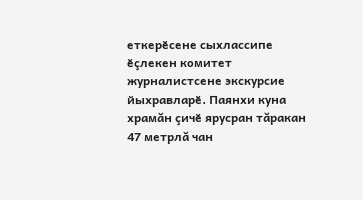еткерӗсене сыхлассипе ӗçлекен комитет журналистсене экскурсие йыхравларӗ. Паянхи куна храмăн çичӗ ярусран тăракан 47 метрлă чан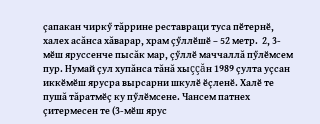çапакан чиркӳ тăррине реставраци туса пӗтернӗ, халех асăнса хăварар, храм çӳллӗшӗ – 52 метр.  2, 3-мӗш яруссенче пысăк мар, çӳллӗ маччаллă пӳлӗмсем пур. Нумай çул хупăнса тăнă хыççăн 1989 çулта уçсан иккӗмӗш ярусра вырсарни шкулӗ ӗçленӗ. Халӗ те пушă тăратмӗç ку пӳлӗмсене. Чансем патнех çитермесен те (3-мӗш ярус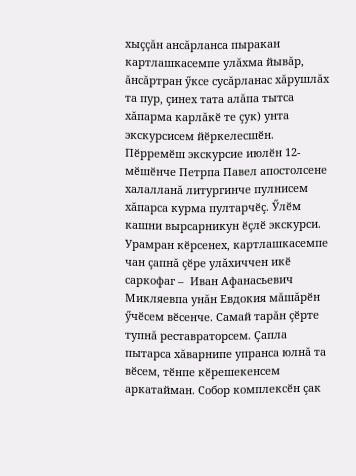хыççăн ансăрланса пыракан картлашкасемпе улăхма йывăр, ăнсăртран ӳксе сусăрланас хăрушлăх та пур, çинех тата алăпа тытса хăпарма карлăкӗ те çук) унта экскурсисем йӗркелесшӗн. Пӗрремӗш экскурсие июлӗн 12-мӗшӗнче Петрпа Павел апостолсене халалланă литургинче пулнисем хăпарса курма пултарчӗç. Ӳлӗм кашни вырсарникун ӗçлӗ экскурси.
Урамран кӗрсенех, картлашкасемпе чан çапнă çӗре улăхиччен икӗ саркофаг –  Иван Афанасьевич Микляевпа унăн Евдокия мăшăрӗн ӳчӗсем вӗсенче. Самай тарăн çӗрте тупнă реставраторсем. Çапла  пытарса хăварнипе упранса юлнă та вӗсем, тӗнпе кӗрешекенсем  аркатайман. Собор комплексӗн çак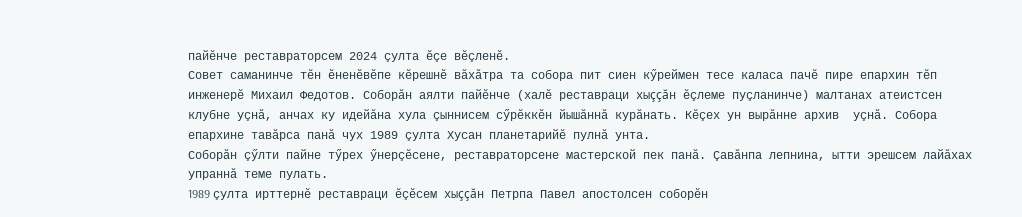пайӗнче реставраторсем 2024 çулта ӗçе вӗçленӗ.
Совет саманинче тӗн ӗненӗвӗпе кӗрешнӗ вăхăтра та собора пит сиен кӳреймен тесе каласа пачӗ пире епархин тӗп инженерӗ Михаил Федотов. Соборăн аялти пайӗнче (халӗ реставраци хыççăн ӗçлеме пуçланинче) малтанах атеистсен клубне уçнă, анчах ку идейăна хула çыннисем сӳрӗккӗн йышăннă курăнать. Кӗçех ун вырăнне архив  уçнă. Собора епархине тавăрса панă чух 1989 çулта Хусан планетарийӗ пулнă унта.
Соборăн çӳлти пайне тӳрех ӳнерçӗсене, реставраторсене мастерской пек панă. Çавăнпа лепнина, ытти эрешсем лайăхах упраннă теме пулать.
1989 çулта ирттернӗ реставраци ӗçӗсем хыççăн Петрпа Павел апостолсен соборӗн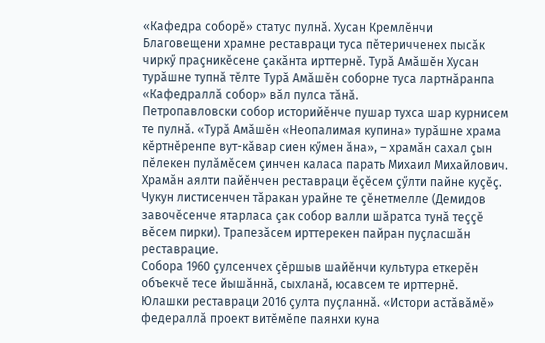«Кафедра соборӗ» статус пулнă. Хусан Кремлӗнчи Благовещени храмне реставраци туса пӗтеричченех пысăк чиркӳ праçникӗсене çакăнта ирттернӗ. Турă Амăшӗн Хусан турăшне тупнă тӗлте Турă Амăшӗн соборне туса лартнăранпа «Кафедраллă собор» вăл пулса тăнă.
Петропавловски собор историйӗнче пушар тухса шар курнисем те пулнă. «Турă Амăшӗн «Неопалимая купина» турăшне храма кӗртнӗренпе вут-кăвар сиен кӳмен ăна», – храмăн сахал çын пӗлекен пулăмӗсем çинчен каласа парать Михаил Михайлович.
Храмăн аялти пайӗнчен реставраци ӗçӗсем çӳлти пайне куçӗç.
Чукун листисенчен тăракан урайне те çӗнетмелле (Демидов завочӗсенче ятарласа çак собор валли шăратса тунă теççӗ вӗсем пирки). Трапезăсем ирттерекен пайран пуçласшăн реставрацие.
Собора 1960 çулсенчех çӗршыв шайӗнчи культура еткерӗн объекчӗ тесе йышăннă, сыхланă, юсавсем те ирттернӗ. Юлашки реставраци 2016 çулта пуçланнă. «Истори астăвăмӗ» федераллă проект витӗмӗпе паянхи куна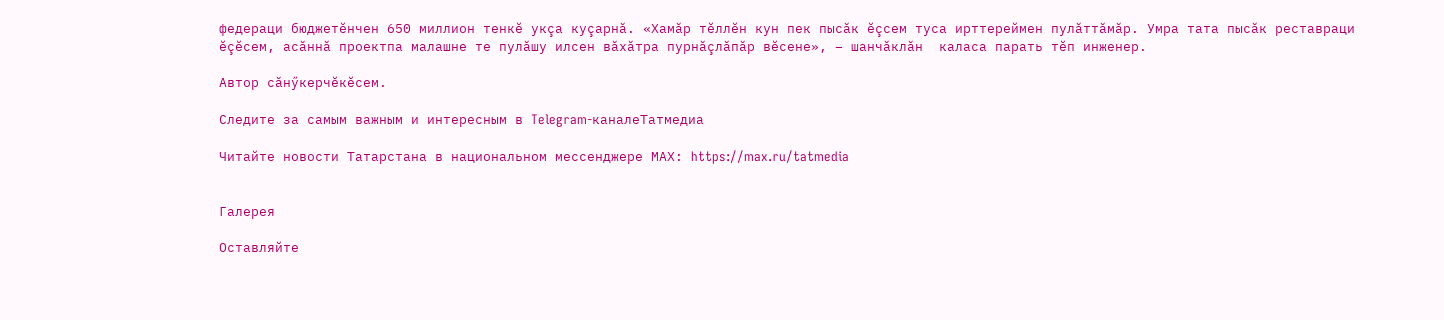федераци бюджетӗнчен 650 миллион тенкӗ укçа куçарнă. «Хамăр тӗллӗн кун пек пысăк ӗçсем туса ирттереймен пулăттăмăр. Умра тата пысăк реставраци ӗçӗсем, асăннă проектпа малашне те пулăшу илсен вăхăтра пурнăçлăпăр вӗсене», – шанчăклăн  каласа парать тӗп инженер.

Автор сăнӳкерчӗкӗсем.

Следите за самым важным и интересным в Telegram-каналеТатмедиа

Читайте новости Татарстана в национальном мессенджере MАХ: https://max.ru/tatmedia


Галерея

Оставляйте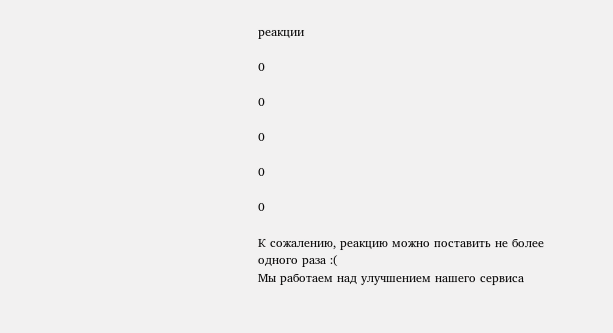реакции

0

0

0

0

0

К сожалению, реакцию можно поставить не более одного раза :(
Мы работаем над улучшением нашего сервиса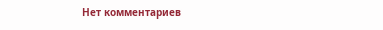Нет комментариев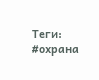Теги: #охрана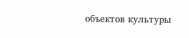объектов культуры